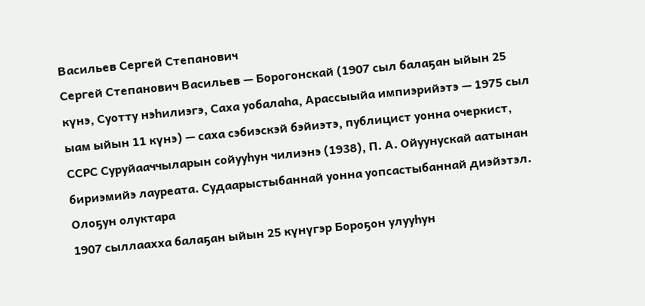Васильев Сергей Степанович
Сергей Степанович Васильев — Борогонскай (1907 сыл балаҕан ыйын 25 күнэ, Суотту нэһилиэгэ, Саха уобалаһа, Арассыыйа импиэрийэтэ — 1975 сыл ыам ыйын 11 күнэ) — саха сэбиэскэй бэйиэтэ, публицист уонна очеркист, ССРС Суруйааччыларын сойууһун чилиэнэ (1938), П. А. Ойуунускай аатынан бириэмийэ лауреата. Судаарыстыбаннай уонна уопсастыбаннай диэйэтэл.
Олоҕун олуктара
1907 сыллаахха балаҕан ыйын 25 күнүгэр Бороҕон улууһун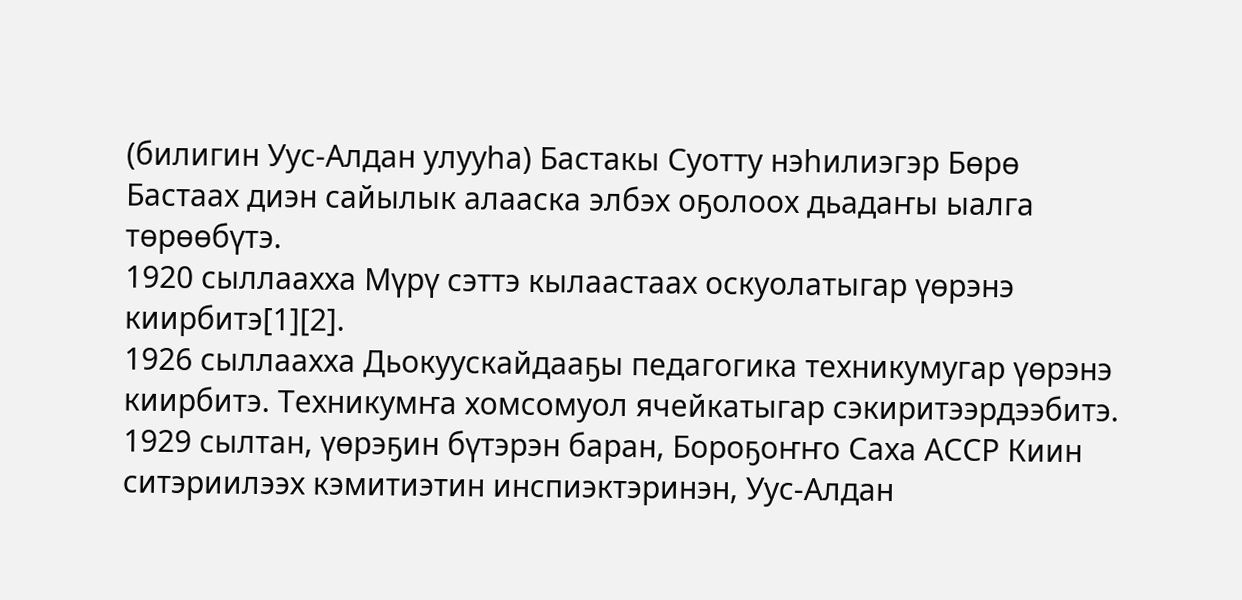(билигин Уус-Алдан улууһа) Бастакы Суотту нэһилиэгэр Бөрө Бастаах диэн сайылык алааска элбэх оҕолоох дьадаҥы ыалга төрөөбүтэ.
1920 сыллаахха Мүрү сэттэ кылаастаах оскуолатыгар үөрэнэ киирбитэ[1][2].
1926 сыллаахха Дьокуускайдааҕы педагогика техникумугар үөрэнэ киирбитэ. Техникумҥа хомсомуол ячейкатыгар сэкиритээрдээбитэ.
1929 сылтан, үөрэҕин бүтэрэн баран, Бороҕоҥҥо Саха АССР Киин ситэриилээх кэмитиэтин инспиэктэринэн, Уус-Алдан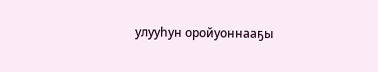улууһун оройуоннааҕы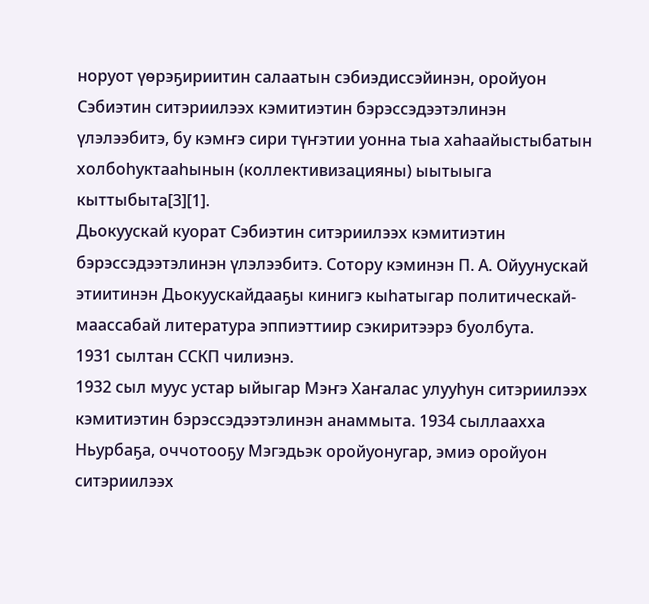норуот үөрэҕириитин салаатын сэбиэдиссэйинэн, оройуон Сэбиэтин ситэриилээх кэмитиэтин бэрэссэдээтэлинэн үлэлээбитэ, бу кэмҥэ сири түҥэтии уонна тыа хаһаайыстыбатын холбоһуктааһынын (коллективизацияны) ыытыыга кыттыбыта[3][1].
Дьокуускай куорат Сэбиэтин ситэриилээх кэмитиэтин бэрэссэдээтэлинэн үлэлээбитэ. Сотору кэминэн П. А. Ойуунускай этиитинэн Дьокуускайдааҕы кинигэ кыһатыгар политическай-маассабай литература эппиэттиир сэкиритээрэ буолбута.
1931 сылтан ССКП чилиэнэ.
1932 сыл муус устар ыйыгар Мэҥэ Хаҥалас улууһун ситэриилээх кэмитиэтин бэрэссэдээтэлинэн анаммыта. 1934 сыллаахха Ньурбаҕа, оччотооҕу Мэгэдьэк оройуонугар, эмиэ оройуон ситэриилээх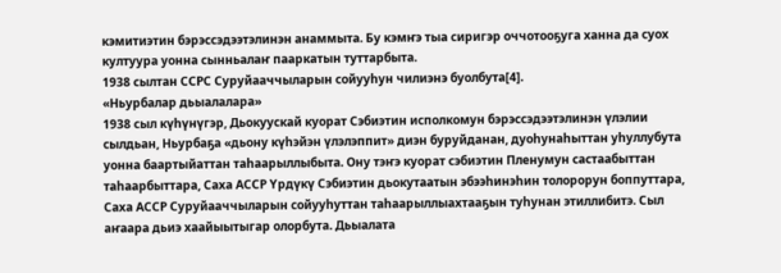кэмитиэтин бэрэссэдээтэлинэн анаммыта. Бу кэмҥэ тыа сиригэр оччотооҕуга ханна да суох култуура уонна сынньалаҥ пааркатын туттарбыта.
1938 сылтан ССРС Суруйааччыларын сойууһун чилиэнэ буолбута[4].
«Ньурбалар дьыалалара»
1938 сыл күһүнүгэр, Дьокуускай куорат Сэбиэтин исполкомун бэрэссэдээтэлинэн үлэлии сылдьан, Ньурбаҕа «дьону күһэйэн үлэлэппит» диэн буруйданан, дуоһунаһыттан уһуллубута уонна баартыйаттан таһаарыллыбыта. Ону тэҥэ куорат сэбиэтин Пленумун састаабыттан таһаарбыттара, Саха АССР Үрдүкү Сэбиэтин дьокутаатын эбээһинэһин толорорун боппуттара, Саха АССР Суруйааччыларын сойууһуттан таһаарыллыахтааҕын туһунан этиллибитэ. Сыл аҥаара дьиэ хаайыытыгар олорбута. Дьыалата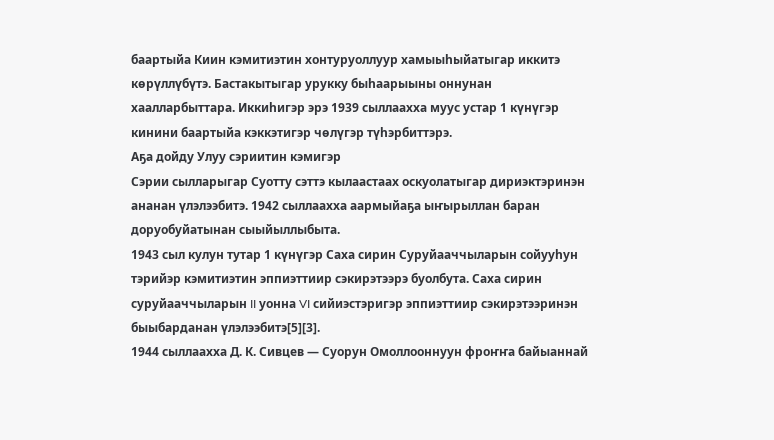баартыйа Киин кэмитиэтин хонтуруоллуур хамыыһыйатыгар иккитэ көрүллүбүтэ. Бастакытыгар урукку быһаарыыны оннунан хаалларбыттара. Иккиһигэр эрэ 1939 сыллаахха муус устар 1 күнүгэр кинини баартыйа кэккэтигэр чөлүгэр түһэрбиттэрэ.
Аҕа дойду Улуу сэриитин кэмигэр
Сэрии сылларыгар Суотту сэттэ кылаастаах оскуолатыгар дириэктэринэн ананан үлэлээбитэ. 1942 сыллаахха аармыйаҕа ыҥырыллан баран доруобуйатынан сыыйыллыбыта.
1943 сыл кулун тутар 1 күнүгэр Саха сирин Суруйааччыларын сойууһун тэрийэр кэмитиэтин эппиэттиир сэкирэтээрэ буолбута. Саха сирин суруйааччыларын II уонна VI сийиэстэригэр эппиэттиир сэкирэтээринэн быыбарданан үлэлээбитэ[5][3].
1944 сыллаахха Д. К. Сивцев — Суорун Омоллооннуун фроҥҥа байыаннай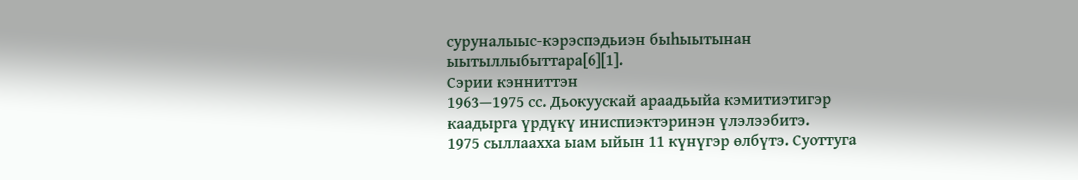суруналыыс-кэрэспэдьиэн быһыытынан ыытыллыбыттара[6][1].
Сэрии кэнниттэн
1963—1975 сс. Дьокуускай араадьыйа кэмитиэтигэр каадырга үрдүкү иниспиэктэринэн үлэлээбитэ.
1975 сыллаахха ыам ыйын 11 күнүгэр өлбүтэ. Суоттуга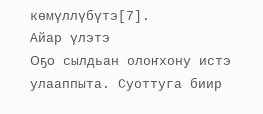көмүллүбүтэ[7].
Айар үлэтэ
Оҕо сылдьан олоҥхону истэ улааппыта. Суоттуга биир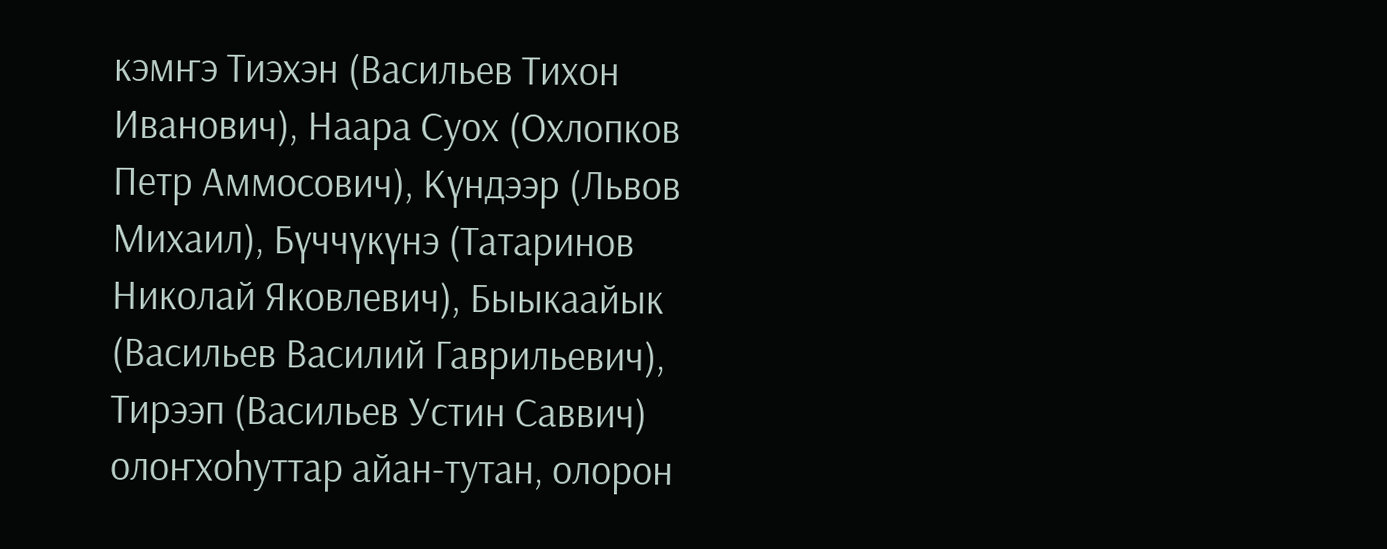кэмҥэ Тиэхэн (Васильев Тихон Иванович), Наара Суох (Охлопков Петр Аммосович), Күндээр (Львов Михаил), Бүччүкүнэ (Татаринов Николай Яковлевич), Быыкаайык (Васильев Василий Гаврильевич), Тирээп (Васильев Устин Саввич) олоҥхоһуттар айан-тутан, олорон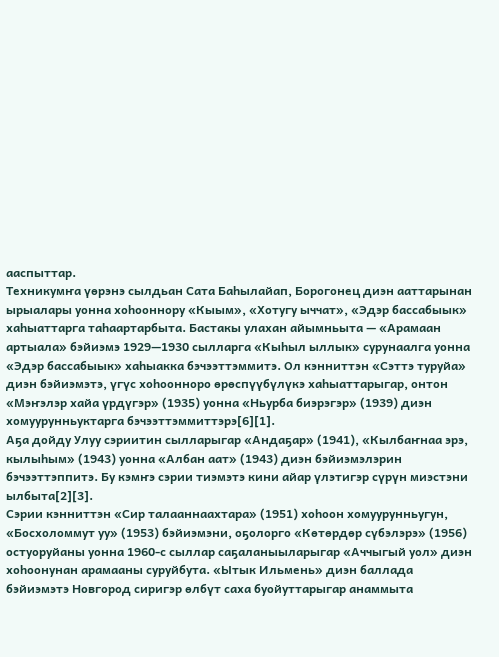ааспыттар.
Техникумҥа үөрэнэ сылдьан Сата Баһылайап, Борогонец диэн ааттарынан ырыалары уонна хоһооннору «Кыым», «Хотугу ыччат», «Эдэр бассабыык» хаһыаттарга таһаартарбыта. Бастакы улахан айымньыта — «Арамаан артыала» бэйиэмэ 1929—1930 сылларга «Кыһыл ыллык» сурунаалга уонна «Эдэр бассабыык» хаһыакка бэчээттэммитэ. Ол кэнниттэн «Сэттэ туруйа» диэн бэйиэмэтэ, үгүс хоһоонноро өрөспүүбүлүкэ хаһыаттарыгар, онтон «Мэҥэлэр хайа үрдүгэр» (1935) уонна «Ньурба биэрэгэр» (1939) диэн хомуурунньуктарга бэчээттэммиттэрэ[6][1].
Аҕа дойду Улуу сэриитин сылларыгар «Андаҕар» (1941), «Кылбаҥнаа эрэ, кылыһым» (1943) уонна «Албан аат» (1943) диэн бэйиэмэлэрин бэчээттэппитэ. Бу кэмҥэ сэрии тиэмэтэ кини айар үлэтигэр сүрүн миэстэни ылбыта[2][3].
Сэрии кэнниттэн «Сир талааннаахтара» (1951) хоһоон хомуурунньугун, «Босхоломмут уу» (1953) бэйиэмэни, оҕолорго «Көтөрдөр сүбэлэрэ» (1956) остуоруйаны уонна 1960-с сыллар саҕаланыыларыгар «Аччыгый уол» диэн хоһоонунан арамааны суруйбута. «Ытык Ильмень» диэн баллада бэйиэмэтэ Новгород сиригэр өлбүт саха буойуттарыгар анаммыта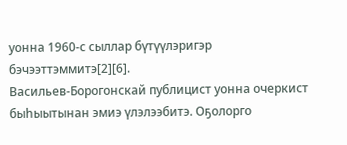уонна 1960-с сыллар бүтүүлэригэр бэчээттэммитэ[2][6].
Васильев-Борогонскай публицист уонна очеркист быһыытынан эмиэ үлэлээбитэ. Оҕолорго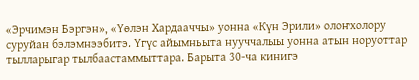«Эрчимэн Бэргэн», «Үөлэн Хардааччы» уонна «Күн Эрили» олоҥхолору суруйан бэлэмнээбитэ. Үгүс айымньыта нууччалыы уонна атын норуоттар тылларыгар тылбаастаммыттара. Барыта 30-ча кинигэ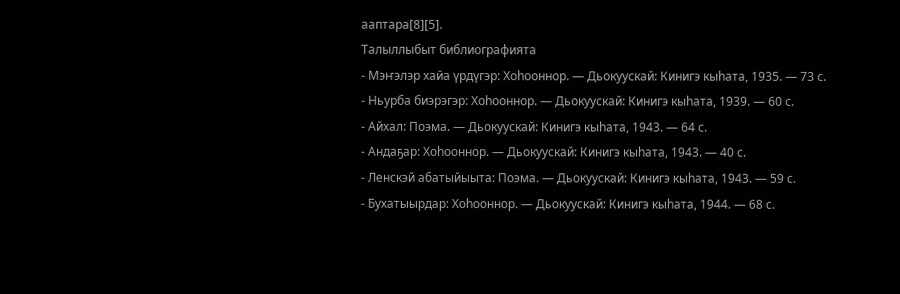ааптара[8][5].
Талыллыбыт библиографията
- Мэҥэлэр хайа үрдүгэр: Хоһооннор. — Дьокуускай: Кинигэ кыһата, 1935. — 73 с.
- Ньурба биэрэгэр: Хоһооннор. — Дьокуускай: Кинигэ кыһата, 1939. — 60 с.
- Айхал: Поэма. — Дьокуускай: Кинигэ кыһата, 1943. — 64 с.
- Андаҕар: Хоһооннор. — Дьокуускай: Кинигэ кыһата, 1943. — 40 с.
- Ленскэй абатыйыыта: Поэма. — Дьокуускай: Кинигэ кыһата, 1943. — 59 с.
- Бухатыырдар: Хоһооннор. — Дьокуускай: Кинигэ кыһата, 1944. — 68 с.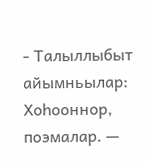- Талыллыбыт айымньылар: Хоһооннор, поэмалар. —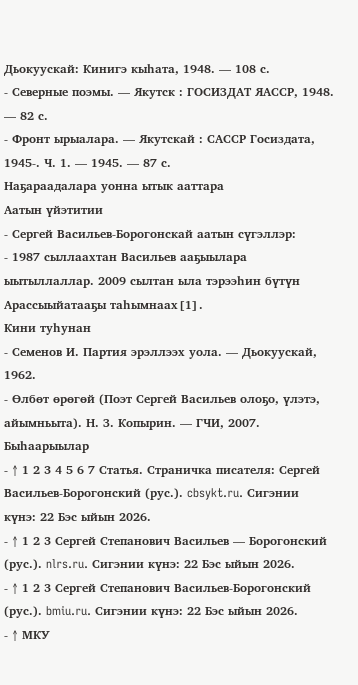Дьокуускай: Кинигэ кыһата, 1948. — 108 с.
- Северные поэмы. — Якутск : ГОСИЗДАТ ЯАССР, 1948. — 82 с.
- Фронт ырыалара. — Якутскай : САССР Госиздата, 1945-. Ч. 1. — 1945. — 87 с.
Наҕараадалара уонна ытык ааттара
Аатын үйэтитии
- Сергей Васильев-Борогонскай аатын сүгэллэр:
- 1987 сыллаахтан Васильев ааҕыылара ыытыллаллар. 2009 сылтан ыла тэрээһин бүтүн Арассыыйатааҕы таһымнаах[1].
Кини туһунан
- Семенов И. Партия эрэллээх уола. — Дьокуускай, 1962.
- Өлбөт өрөгөй (Поэт Сергей Васильев олоҕо, үлэтэ, айымньыта). Н. З. Копырин. — ГЧИ, 2007.
Быһаарыылар
- ↑ 1 2 3 4 5 6 7 Статья. Страничка писателя: Сергей Васильев-Борогонский (рус.). cbsykt.ru. Сигэнии күнэ: 22 Бэс ыйын 2026.
- ↑ 1 2 3 Сергей Степанович Васильев — Борогонский (рус.). nlrs.ru. Сигэнии күнэ: 22 Бэс ыйын 2026.
- ↑ 1 2 3 Сергей Степанович Васильев-Борогонский (рус.). bmiu.ru. Сигэнии күнэ: 22 Бэс ыйын 2026.
- ↑ МКУ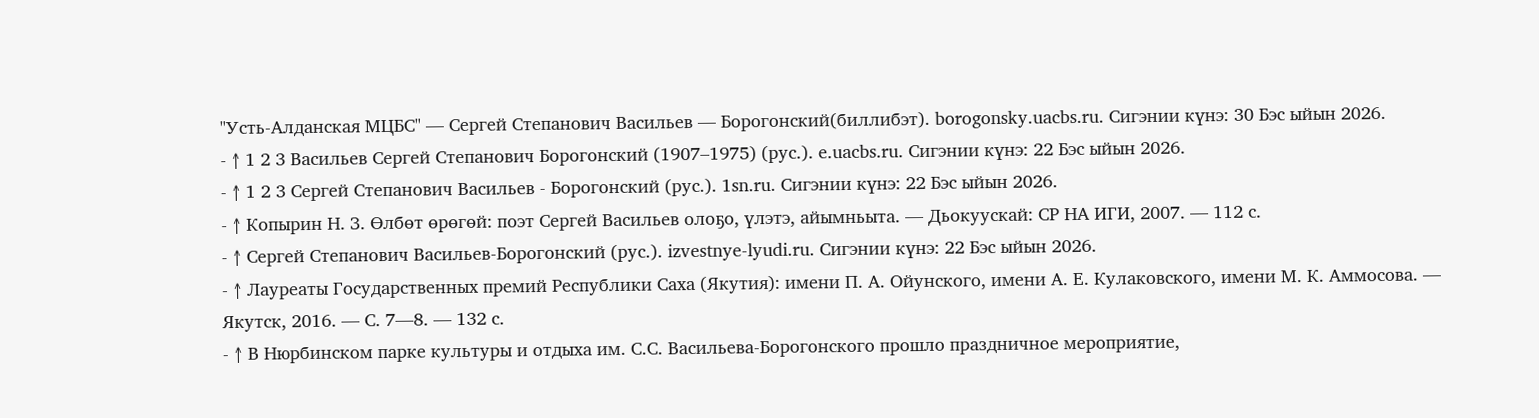"Усть-Алданская МЦБС" — Сергей Степанович Васильев — Борогонский(биллибэт). borogonsky.uacbs.ru. Сигэнии күнэ: 30 Бэс ыйын 2026.
- ↑ 1 2 3 Васильев Сергей Степанович Борогонский (1907–1975) (рус.). e.uacbs.ru. Сигэнии күнэ: 22 Бэс ыйын 2026.
- ↑ 1 2 3 Сергей Степанович Васильев - Борогонский (рус.). 1sn.ru. Сигэнии күнэ: 22 Бэс ыйын 2026.
- ↑ Копырин Н. З. Өлбөт өрөгөй: поэт Сергей Васильев олоҕо, үлэтэ, айымньыта. — Дьокуускай: СР НА ИГИ, 2007. — 112 с.
- ↑ Сергей Степанович Васильев-Борогонский (рус.). izvestnye-lyudi.ru. Сигэнии күнэ: 22 Бэс ыйын 2026.
- ↑ Лауреаты Государственных премий Республики Саха (Якутия): имени П. А. Ойунского, имени А. Е. Кулаковского, имени М. К. Аммосова. — Якутск, 2016. — С. 7—8. — 132 с.
- ↑ В Нюрбинском парке культуры и отдыха им. С.С. Васильева-Борогонского прошло праздничное мероприятие,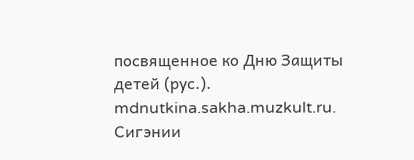посвященное ко Дню Защиты детей (рус.). mdnutkina.sakha.muzkult.ru. Сигэнии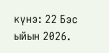күнэ: 22 Бэс ыйын 2026.